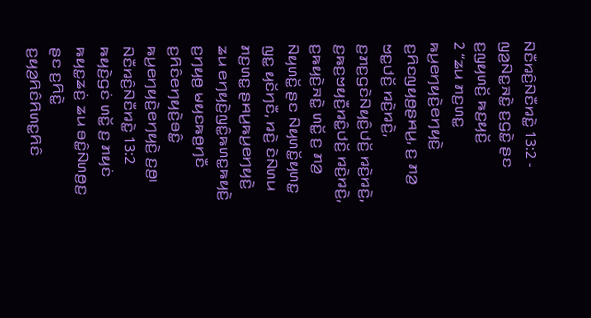ꤡꤢꤪꤙꤢꤨ꤬ꤡꤢꤪꤙꤢꤧ꤭ 13:2 - ꤜꤤ꤬ꤡꤢ꤭ꤏꤢꤧ꤭ ꤢ꤬ꤞꤢꤧ꤭ ꤔꤢ ꤢ꤬ꤜꤟꤛꤢꤩ꤬ ꤒꤢ꤬ꤟꤢꤩ꤬
2 “ꤘꤣ ꤊꤢ꤬ꤛꤢ꤭ ꤒꤣ꤬ꤕꤚꤟꤢꤧ꤬ꤕꤚꤟꤢꤧ꤬ ꤢ꤬ꤖꤢꤜꤟꤥ꤬ꤔꤌꤣ꤬, ꤢ꤬ ꤊꤤ꤬ ꤠꤢ꤭ꤓꤢꤩ꤬ ꤙꤢꤧ꤬ꤙꤢꤧ꤬, ꤢ꤬ꤊꤢ꤬ꤞꤢꤧꤡꤟꤢꤨ꤬ꤓꤢꤩ꤬ ꤙꤢꤧ꤬ꤙꤢꤧ꤬, ꤢ꤬ꤒꤢ꤬ꤠꤟꤢꤪ꤬ꤙꤢꤨ꤭ꤓꤢꤩ꤬ ꤙꤢꤧ꤬ꤙꤢꤧ꤬, ꤢ꤬ꤒꤟꤢꤧ꤬ꤏꤢꤧ꤭ ꤛꤢꤩ꤭ ꤢ꤬ ꤊꤤ꤬ ꤡꤟꤛꤢꤩ꤭ ꤔꤢ ꤡꤟꤛꤢꤩ꤭ꤟꤛꤢ꤭ ꤜꤢ꤭ ꤟꤢꤩꤚꤢꤪ, ꤙꤢꤧ꤬ ꤢꤧꤡꤛꤣ ꤊꤢ꤬ꤛꤢ꤭ ꤔꤌꤣ꤬ꤒꤣ꤬ꤕꤚꤟꤢꤧ꤬ ꤘꤣ ꤕꤚꤟꤢꤧ꤬ꤜꤢꤨ꤭ꤒꤛꤢ꤭ꤒꤟꤢꤧ꤬ ꤢ꤬ꤚꤟꤥ꤬ ꤗꤟꤢꤒꤥ꤬ꤚꤢꤪ ꤢ꤬ꤖꤢꤨꤕꤚꤟꤢꤧ꤬ꤋꤢꤨ꤭ ꤒꤣ꤬ꤕꤚꤟꤢꤧ꤬ꤕꤚꤟꤢꤧ꤬ ꤢ꤬ꤥ꤬꤯
ꤡꤢꤪꤙꤢꤨ꤬ꤡꤢꤪꤙꤢꤧ꤭ 13:2
ꤒꤟꤢꤧ꤬ꤞꤢꤦ ꤛꤢꤩ꤭ ꤢ꤬ ꤊꤟꤢꤦ ꤒꤟꤢ꤭ꤘꤢꤦ꤬ ꤘꤣ ꤋꤢꤨ꤭ꤡꤛꤥ꤬ꤢ꤬ ꤔꤢ ꤢ꤬ꤖꤢꤧ꤭ ꤢ꤬ꤟꤤ꤬ꤖꤢꤨꤖꤛꤢ꤭ꤖꤢꤨ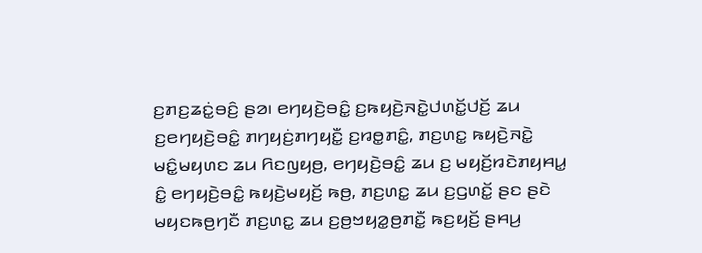ꤢ꤬ꤊꤢ꤬ꤘꤢꤦ꤭ꤋꤢꤨ꤬ ꤔꤤ꤯ ꤕꤚꤟꤢꤧ꤬ꤋꤢꤨ꤭ ꤢ꤬ꤒꤟꤢꤧ꤬ꤏꤢꤧ꤭ꤓꤛꤢꤩ꤭ꤓꤢꤩ꤬ ꤘꤣ ꤢ꤬ꤕꤚꤟꤢꤧ꤬ꤋꤢꤨ꤭ ꤊꤚꤟꤢꤦ꤬ꤊꤚꤟꤢꤪ꤭ ꤢ꤬ꤙꤥ꤭ꤊꤢꤨ꤭, ꤊꤢ꤬ꤛꤢ꤭ ꤒꤟꤢꤧ꤬ꤏꤢꤧ꤭ ꤗꤢꤨ꤭ꤗꤟꤛꤢ ꤘꤣ ꤖꤢꤜꤟꤥ꤬, ꤕꤚꤟꤢꤧ꤬ꤋꤢꤨ꤭ ꤘꤣ ꤢ꤬ ꤗꤟꤢꤩ꤬ꤙꤢꤧꤊꤟꤌꤣ꤭ ꤢꤨ꤭ ꤕꤚꤟꤢꤧ꤬ꤋꤢꤨ꤭ ꤒꤟꤢꤧ꤬ꤗꤟꤢꤩ꤬ ꤒꤥ꤬, ꤊꤢ꤬ꤛꤢ꤭ ꤘꤣ ꤢ꤬ꤞꤛꤢꤩ꤭ ꤔꤢ ꤔꤢꤧ ꤗꤟꤢꤒꤥ꤬ꤚꤢꤪ ꤊꤢ꤬ꤛꤢ꤭ ꤘꤣ ꤢ꤬ꤥ꤬ꤠꤟꤤ꤭ꤥ꤬ꤊꤢꤪ꤭ ꤒꤢ꤬ꤟꤢꤩ꤬ ꤔꤌꤣ꤬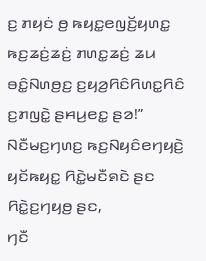ꤢ꤬ ꤊꤟꤢꤦ ꤥ꤬ ꤒꤟꤢ꤭ꤕꤜꤢꤩ꤬ꤟꤛꤢ꤭ ꤒꤢ꤬ꤘꤢꤦ꤬ꤘꤢꤦ꤬ ꤊꤛꤢ꤭ꤘꤢꤦ꤬ ꤘꤣ ꤋꤢꤨ꤭ꤡꤛꤥ꤬ꤢ꤬ ꤢ꤬ꤟꤤ꤬ꤖꤢꤨꤖꤛꤢ꤭ꤖꤢꤨ ꤢ꤬ꤊꤜꤢꤧ꤭ ꤔꤌꤣ꤬ꤕꤢ꤭ ꤔꤤ!”
ꤡꤢꤪꤗꤢ꤬ꤚꤛꤢ꤬ ꤒꤢ꤬ꤡꤟꤢꤨꤕꤚꤟꤢꤧ꤬ ꤟꤢꤩꤒꤟꤢ꤭ ꤖꤢꤧ꤭ꤗꤢꤪꤎꤢꤧ ꤔꤢ ꤖꤢꤧ꤭ꤢ꤬ꤚꤟꤥ꤬ ꤔꤢ,
ꤚꤢꤪ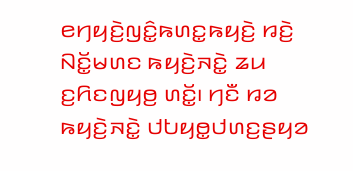ꤕꤚꤟꤢꤧ꤬ꤜꤢꤨ꤭ꤒꤛꤢ꤭ꤒꤟꤢꤧ꤬ ꤙꤢꤧ꤬ ꤡꤢꤩ꤭ꤗꤛꤢ ꤒꤟꤢꤧ꤬ꤏꤢꤧ꤭ ꤘꤣ ꤢ꤬ꤖꤢꤜꤟꤥ꤬ ꤛꤢꤩ꤭꤯ ꤚꤢꤪ ꤙꤤ ꤒꤟꤢꤧ꤬ꤏꤢꤧ꤭ ꤓꤝꤟꤥ꤭ꤓꤛꤢ꤬ꤔꤟꤤ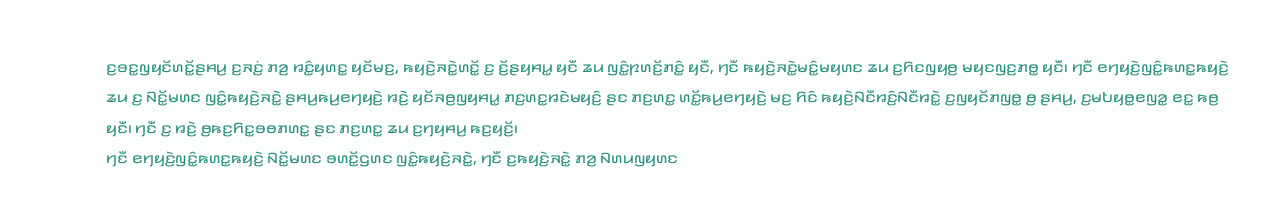ꤢ꤬ꤋꤢ꤭ꤜꤟꤢꤩꤛꤢꤩ꤭ꤔꤌꤣ꤬ ꤢ꤬ꤏꤢꤦ꤬ ꤊꤤ꤬ ꤙꤢꤨ꤭ꤟꤛꤢ꤭ ꤟꤢꤩꤗꤢ꤬, ꤒꤟꤢꤧ꤬ꤏꤢꤧ꤭ꤛꤢꤩ꤭ ꤢ꤬ ꤢꤩ꤬ꤔꤟꤌꤣ꤭ ꤟꤢꤪ ꤘꤣ ꤜꤢꤨ꤭ꤐꤛꤢꤩ꤬ꤊꤢꤨ꤭ ꤟꤢꤪ, ꤚꤢꤪ ꤒꤟꤢꤧ꤬ꤏꤢꤧ꤭ꤗꤢꤨ꤭ꤗꤟꤛꤢ ꤘꤣ ꤢ꤬ꤖꤢꤜꤟꤥ꤬ ꤗꤟꤢꤜꤢ꤬ꤊꤥ꤭ ꤟꤢꤪ꤯ ꤚꤢꤪ ꤕꤚꤟꤢꤧ꤬ꤜꤢꤨ꤭ꤒꤛꤢ꤭ꤒꤟꤢꤧ꤬ ꤘꤣ ꤢ꤬ ꤡꤢꤩ꤭ꤗꤛꤢ ꤜꤢꤨ꤭ꤒꤟꤢꤧ꤬ꤏꤢꤧ꤭ ꤔꤌꤣ꤬ꤒꤣ꤬ꤕꤚꤟꤢꤧ꤬ ꤙꤢꤧ꤬ ꤟꤢꤩꤏꤥ꤬ꤜꤟꤌꤣ꤭ ꤊꤢ꤬ꤛꤢ꤭ꤙꤢꤧꤗꤟꤢꤨ꤬ ꤔꤢ ꤊꤢ꤬ꤛꤢ꤭ ꤛꤢꤩ꤭ꤒꤣ꤬ꤕꤚꤟꤢꤧ꤬ ꤗꤢ꤬ ꤖꤢꤨ ꤒꤟꤢꤧ꤬ꤡꤢꤪꤙꤢꤨ꤬ꤡꤢꤪꤙꤢꤧ꤭ ꤢ꤬ꤜꤟꤢꤩꤊꤜꤥ꤭ ꤥ꤬ ꤔꤌꤣ꤬, ꤢ꤬ꤗꤝꤟꤥ꤭ꤕꤜꤤ꤭ ꤕꤢ꤭ ꤒꤥ꤬ ꤟꤢꤪ꤯ ꤚꤢꤪ ꤢ꤬ ꤙꤢꤧ꤬ ꤥ꤬ꤒꤢ꤬ꤖꤢ꤭ꤋꤥꤊꤛꤢ꤭ ꤔꤢ ꤊꤢ꤬ꤛꤢ꤭ ꤘꤣ ꤢ꤬ꤚꤟꤌꤣ꤬ ꤒꤢ꤬ꤟꤢꤩ꤬꤯
ꤚꤢꤪ ꤕꤚꤟꤢꤧ꤬ꤜꤢꤨ꤭ꤒꤛꤢ꤭ꤒꤟꤢꤧ꤬ ꤡꤢꤩ꤭ꤗꤛꤢ ꤋꤛꤢꤩ꤭ꤞꤛꤢ ꤜꤢꤨ꤭ꤒꤟꤢꤧ꤬ꤏꤢꤧ꤭, ꤚꤢꤪ ꤢ꤬ꤒꤟꤢꤧ꤬ꤏꤢꤧ꤭ ꤊꤤ꤬ ꤡꤛꤣꤜꤟꤛꤢ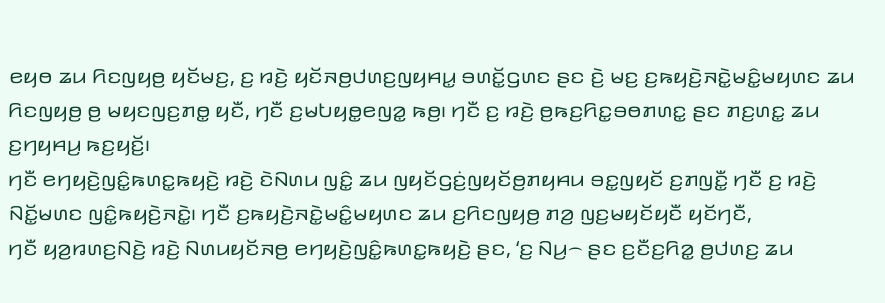ꤕꤟꤥ ꤘꤣ ꤖꤢꤜꤟꤥ꤬ ꤟꤢꤩꤗꤢ꤬, ꤢ꤬ ꤙꤢꤧ꤬ ꤟꤢꤩꤏꤥ꤬ꤓꤛꤢ꤬ꤜꤟꤌꤣ꤭ ꤋꤛꤢꤩ꤭ꤞꤛꤢ ꤔꤢ ꤢꤧ꤬ ꤗꤢ꤬ ꤢ꤬ꤒꤟꤢꤧ꤬ꤏꤢꤧ꤭ꤗꤢꤨ꤭ꤗꤟꤛꤢ ꤘꤣ ꤖꤢꤜꤟꤥ꤬ ꤥ꤬ ꤗꤟꤢꤜꤢ꤬ꤊꤥ꤭ ꤟꤢꤪ, ꤚꤢꤪ ꤢ꤬ꤗꤝꤟꤥ꤭ꤕꤜꤤ꤭ ꤒꤥ꤬꤯ ꤚꤢꤪ ꤢ꤬ ꤙꤢꤧ꤬ ꤥ꤬ꤒꤢ꤬ꤖꤢ꤭ꤋꤥꤊꤛꤢ꤭ ꤔꤢ ꤊꤢ꤬ꤛꤢ꤭ ꤘꤣ ꤢ꤬ꤚꤟꤌꤣ꤬ ꤒꤢ꤬ꤟꤢꤩ꤬꤯
ꤚꤢꤪ ꤕꤚꤟꤢꤧ꤬ꤜꤢꤨ꤭ꤒꤛꤢ꤭ꤒꤟꤢꤧ꤬ ꤙꤢꤧ꤬ ꤢꤧꤡꤛꤣ ꤜꤢꤨ꤭ ꤘꤣ ꤜꤟꤢꤩꤞꤢꤦ꤬ꤜꤟꤢꤩꤥ꤬ꤊꤟꤌꤣ ꤋꤢ꤭ꤜꤟꤢꤩ ꤢ꤬ꤊꤜꤢꤪ꤭ ꤚꤢꤪ ꤢ꤬ ꤙꤢꤧ꤬ ꤡꤢꤩ꤭ꤗꤛꤢ ꤜꤢꤨ꤭ꤒꤟꤢꤧ꤬ꤏꤢꤧ꤭꤯ ꤚꤢꤪ ꤢ꤬ꤒꤟꤢꤧ꤬ꤏꤢꤧ꤭ꤗꤢꤨ꤭ꤗꤟꤛꤢ ꤘꤣ ꤢ꤬ꤖꤢꤜꤟꤥ꤬ ꤊꤤ꤬ ꤜꤢ꤬ꤗꤟꤢꤩꤟꤢꤪ ꤟꤢꤩꤚꤢꤪ,
ꤚꤢꤪ ꤟꤤ꤬ꤙꤛꤢ꤬ꤡꤢꤧ꤬ ꤙꤢꤧ꤬ ꤡꤛꤣꤟꤢꤩꤏꤥ꤬ ꤕꤚꤟꤢꤧ꤬ꤜꤢꤨ꤭ꤒꤛꤢ꤭ꤒꤟꤢꤧ꤬ ꤔꤢ, ‘ꤢ꤬ ꤡꤣ꤬꤮ ꤔꤢ ꤢ꤬ꤢꤪꤢ꤬ꤖꤤ꤭ ꤥ꤬ꤓꤛꤢ꤬ ꤘꤣ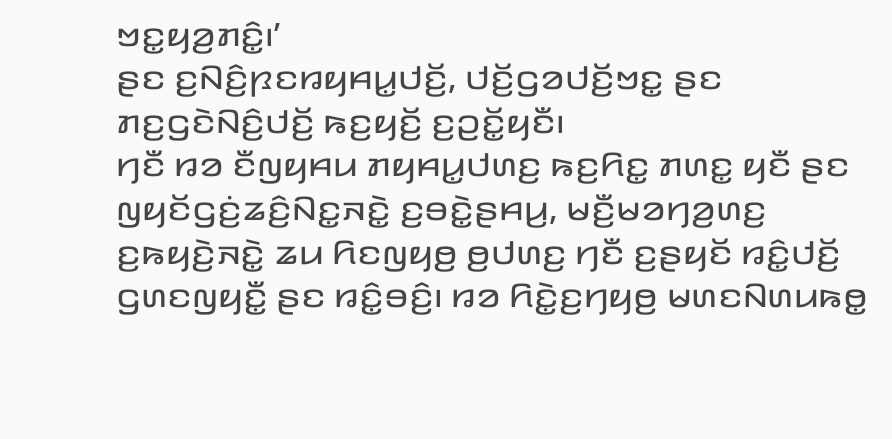ꤠꤢ꤭ꤟꤤ꤬ꤊꤢꤨ꤭꤯’
ꤔꤢ ꤢ꤬ꤡꤢꤨ꤬ꤐꤢꤙꤟꤌꤣ꤭ꤓꤢꤩ꤬, ꤓꤢꤩ꤬ꤞꤤꤓꤢꤩ꤬ꤠꤢ꤭ ꤔꤢ ꤊꤢ꤬ꤞꤢꤧꤡꤢꤨ꤬ꤓꤢꤩ꤬ ꤒꤢ꤬ꤟꤢꤩ꤬ ꤢ꤬ꤑꤢꤩ꤭ꤟꤢꤪ꤯
ꤚꤢꤪ ꤙꤤ ꤢꤪꤜꤟꤌꤣ ꤊꤟꤌꤣ꤭ꤓꤛꤢ꤬ ꤒꤢ꤬ꤖꤢ꤭ ꤊꤛꤢ꤭ ꤟꤢꤪ ꤔꤢ ꤜꤟꤢꤩꤞꤢꤦ꤬ꤘꤢꤨ꤬ꤡꤢ꤭ꤏꤢꤧ꤭ ꤢ꤬ꤋꤢꤧ꤭ꤔꤌꤣ꤬, ꤗꤢꤪ꤬ꤗꤤꤚꤤ꤬ꤛꤢ꤬ ꤢ꤬ꤒꤟꤢꤧ꤬ꤏꤢꤧ꤭ ꤘꤣ ꤖꤢꤜꤟꤥ꤬ ꤥ꤬ꤓꤛꤢ꤬ ꤚꤢꤪ ꤢ꤬ꤔꤟꤢꤩ ꤙꤢꤨ꤭ꤓꤢꤩ꤬ ꤞꤛꤢꤜꤟꤢꤪ꤭ ꤔꤢ ꤙꤢꤨ꤭ꤋꤢꤨ꤬꤯ ꤙꤤ ꤖꤢꤧ꤭ꤢ꤬ꤚꤟꤥ꤬ ꤗꤛꤢꤡꤛꤣꤒꤥ꤭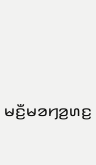ꤗꤢꤪ꤬ꤗꤤꤚꤤ꤬ꤛꤢ꤬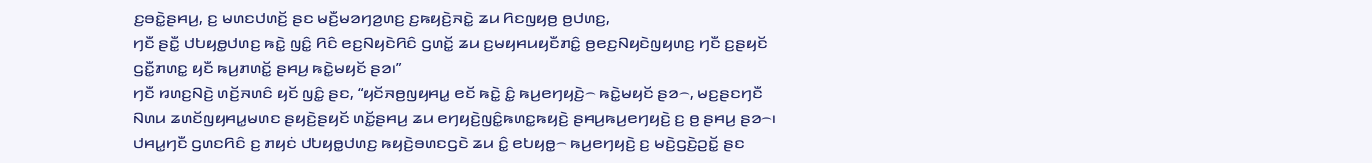ꤢ꤬ꤋꤢꤧ꤭ꤔꤌꤣ꤬, ꤢ꤬ ꤗꤛꤢꤓꤛꤢꤩ꤬ ꤔꤢ ꤗꤢꤪ꤬ꤗꤤꤚꤤ꤬ꤛꤢ꤬ ꤢ꤬ꤒꤟꤢꤧ꤬ꤏꤢꤧ꤭ ꤘꤣ ꤖꤢꤜꤟꤥ꤬ ꤥ꤬ꤓꤛꤢ꤬,
ꤚꤢꤪ ꤔꤢꤪ꤭ ꤓꤝꤟꤥ꤭ꤓꤛꤢ꤬ ꤒꤢꤧ꤭ ꤜꤢꤨ꤭ ꤖꤢꤨ ꤕꤢ꤬ꤡꤟꤢꤧꤖꤢꤨ ꤞꤛꤢꤩ꤭ ꤘꤣ ꤢ꤬ꤗꤟꤌꤣꤟꤢꤪꤊꤢꤨ꤭ ꤥ꤬ꤕꤢ꤬ꤡꤟꤢꤧꤜꤟꤛꤢ꤬ ꤚꤢꤪ ꤢ꤬ꤔꤟꤢꤩ ꤞꤢꤪ꤭ꤊꤛꤢ꤭ ꤟꤢꤪ ꤒꤣ꤬ꤊꤛꤢꤩ꤭ ꤔꤌꤣ꤬ ꤒꤢꤧ꤭ꤗꤟꤢꤩ ꤔꤤ꤯”
ꤚꤢꤪ ꤙꤛꤢ꤬ꤡꤢꤧ꤬ ꤛꤢꤩ꤬ꤏꤛꤢꤨ ꤟꤢꤩ ꤜꤢꤨ꤭ ꤔꤢ, “ꤟꤢꤩꤏꤥ꤬ꤜꤟꤌꤣ꤭ ꤕꤢꤩ ꤒꤢꤧ꤭ ꤢꤨ꤭ ꤒꤣ꤬ꤕꤚꤟꤢꤧ꤬꤮ ꤒꤢꤧ꤭ꤗꤟꤢꤩ ꤔꤤ꤮, ꤗꤢ꤬ꤔꤢꤚꤢꤪ ꤡꤛꤣ ꤘꤛꤢꤩꤜꤟꤌꤣ꤭ꤗꤛꤢ ꤔꤟꤢꤧ꤬ꤔꤟꤢꤩ ꤛꤢꤩ꤭ꤔꤌꤣ꤬ ꤘꤣ ꤕꤚꤟꤢꤧ꤬ꤜꤢꤨ꤭ꤒꤛꤢ꤭ꤒꤟꤢꤧ꤬ ꤔꤌꤣ꤬ꤒꤣ꤬ꤕꤚꤟꤢꤧ꤬ ꤢ꤬ ꤥ꤬ ꤔꤌꤣ꤬ ꤔꤤ꤮꤯ ꤓꤌꤣ꤭ꤚꤢꤪ ꤞꤛꤢꤖꤢꤨ ꤢ꤬ ꤊꤟꤢꤦ ꤓꤝꤟꤥ꤭ꤓꤛꤢ꤬ ꤒꤟꤢꤧ꤬ꤋꤛꤢꤞꤢꤧ ꤘꤣ ꤢꤨ꤭ ꤕꤝꤟꤥ꤭꤮ ꤒꤣ꤬ꤕꤚꤟꤢꤧ꤬ ꤢ꤬ ꤗꤢꤧ꤬ꤞꤢꤧ꤬ꤑꤢꤩ꤭ ꤔꤢ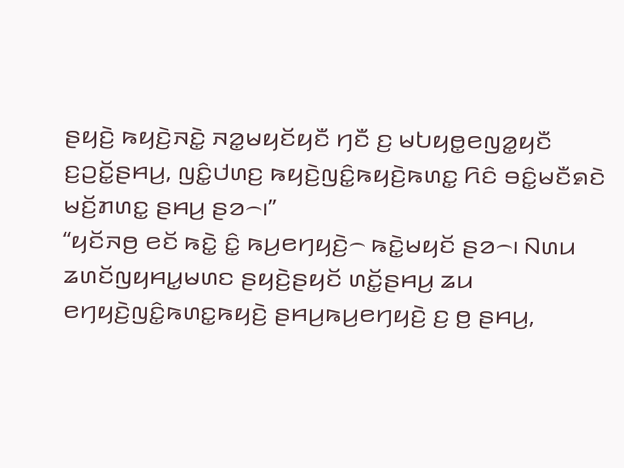ꤔꤟꤢꤧ꤬ ꤒꤟꤢꤧ꤬ꤏꤢꤧ꤭ ꤏꤤ꤭ꤗꤟꤢꤩꤟꤢꤪ ꤚꤢꤪ ꤢ꤬ ꤗꤝꤟꤥ꤭ꤕꤜꤤ꤭ꤟꤢꤪ ꤢ꤬ꤑꤢꤩ꤭ꤔꤌꤣ꤬, ꤜꤢꤨ꤭ꤓꤛꤢ꤬ ꤒꤟꤢꤧ꤬ꤜꤢꤨ꤭ꤒꤟꤢꤧ꤬ꤒꤛꤢ꤭ ꤖꤢꤨ ꤋꤢꤨ꤭ꤗꤢꤪꤎꤢꤧ ꤗꤢꤩ꤬ꤊꤛꤢ꤭ ꤔꤌꤣ꤬ ꤔꤤ꤮꤯”
“ꤟꤢꤩꤏꤥ꤬ ꤕꤢꤩ ꤒꤢꤧ꤭ ꤢꤨ꤭ ꤒꤣ꤬ꤕꤚꤟꤢꤧ꤬꤮ ꤒꤢꤧ꤭ꤗꤟꤢꤩ ꤔꤤ꤮꤯ ꤡꤛꤣ ꤘꤛꤢꤩꤜꤟꤌꤣ꤭ꤗꤛꤢ ꤔꤟꤢꤧ꤬ꤔꤟꤢꤩ ꤛꤢꤩ꤭ꤔꤌꤣ꤬ ꤘꤣ ꤕꤚꤟꤢꤧ꤬ꤜꤢꤨ꤭ꤒꤛꤢ꤭ꤒꤟꤢꤧ꤬ ꤔꤌꤣ꤬ꤒꤣ꤬ꤕꤚꤟꤢꤧ꤬ ꤢ꤬ ꤥ꤬ ꤔꤌꤣ꤬,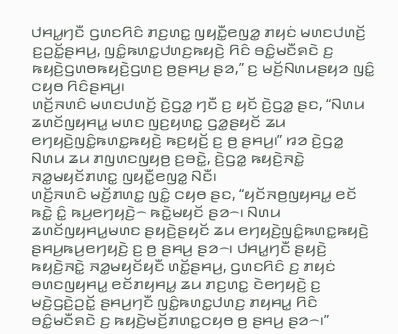ꤓꤌꤣ꤭ꤚꤢꤪ ꤞꤛꤢꤖꤢꤨ ꤊꤢ꤬ꤛꤢ꤭ ꤜꤟꤢꤪ꤭ꤕꤜꤤ꤭ ꤊꤟꤢꤦ ꤗꤛꤢꤓꤛꤢꤩ꤬ ꤢ꤬ꤑꤢꤩ꤭ꤔꤌꤣ꤬, ꤜꤢꤨ꤭ꤒꤛꤢ꤭ꤓꤛꤢ꤬ꤒꤟꤢꤧ꤬ ꤖꤢꤨ ꤋꤢꤨ꤭ꤗꤢꤪꤎꤢꤧ ꤢ꤬ ꤒꤟꤢꤧ꤬ꤞꤛꤥꤒꤟꤢꤧ꤬ꤞꤛꤢ꤬ ꤥ꤬ꤔꤌꤣ꤬ ꤔꤤ,” ꤢ꤬ ꤗꤢꤩ꤬ꤡꤛꤣꤔꤟꤤ ꤜꤢꤨ꤭ ꤍꤟꤥ ꤖꤢꤨꤔꤌꤣ꤬꤯
ꤛꤢꤩ꤬ꤏꤛꤢꤨ ꤗꤛꤢꤓꤛꤢꤩ꤬ ꤢꤧ꤬ꤞꤤ꤭ ꤚꤢꤪ ꤢ꤬ ꤟꤢꤩ ꤢꤧ꤬ꤞꤤ꤭ ꤔꤢ, “ꤡꤛꤣ ꤘꤛꤢꤩꤜꤟꤌꤣ꤭ ꤗꤛꤢ ꤜꤢ꤬ꤟꤛꤢ꤭ ꤞꤤ꤭ꤔꤟꤢꤩ ꤘꤣ ꤕꤚꤟꤢꤧ꤬ꤜꤢꤨ꤭ꤒꤛꤢ꤭ꤒꤟꤢꤧ꤬ ꤒꤢ꤬ꤟꤢꤩ꤬ ꤢ꤬ ꤥ꤬ ꤔꤌꤣ꤬꤯” ꤙꤤ ꤢꤧ꤬ꤞꤤ꤭ ꤡꤛꤣ ꤘꤣ ꤊꤜꤛꤢꤜꤟꤥ꤬ ꤢ꤬ꤋꤢꤧ꤭, ꤢꤧ꤬ꤞꤤ꤭ ꤒꤟꤢꤧ꤬ꤏꤢꤧ꤭ ꤏꤤ꤭ꤗꤟꤢꤩꤊꤛꤢ꤭ ꤜꤟꤢꤪ꤭ꤕꤜꤤ꤭ ꤡꤢꤪ꤯
ꤛꤢꤩ꤬ꤏꤛꤢꤨ ꤗꤢꤩ꤬ꤊꤛꤢ꤭ ꤜꤢꤨ꤭ ꤍꤟꤥ ꤔꤢ, “ꤟꤢꤩꤏꤥ꤬ꤜꤟꤌꤣ꤭ ꤕꤢꤩ ꤒꤢꤧ꤭ ꤢꤨ꤭ ꤒꤣ꤬ꤕꤚꤟꤢꤧ꤬꤮ ꤒꤢꤧ꤭ꤗꤟꤢꤩ ꤔꤤ꤮꤯ ꤡꤛꤣ ꤘꤛꤢꤩꤜꤟꤌꤣ꤭ꤗꤛꤢ ꤔꤟꤢꤧ꤬ꤔꤟꤢꤩ ꤘꤣ ꤕꤚꤟꤢꤧ꤬ꤜꤢꤨ꤭ꤒꤛꤢ꤭ꤒꤟꤢꤧ꤬ ꤔꤌꤣ꤬ꤒꤣ꤬ꤕꤚꤟꤢꤧ꤬ ꤢ꤬ ꤥ꤬ ꤔꤌꤣ꤬ ꤔꤤ꤮꤯ ꤓꤌꤣ꤭ꤚꤢꤪ ꤔꤟꤢꤧ꤬ ꤒꤟꤢꤧ꤬ꤏꤢꤧ꤭ ꤏꤤ꤭ꤗꤟꤢꤩꤟꤢꤪ ꤛꤢꤩ꤭ꤔꤌꤣ꤬, ꤞꤛꤢꤖꤢꤨ ꤢ꤬ ꤊꤟꤢꤦ ꤋꤛꤢꤜꤟꤌꤣ꤭ ꤕꤢꤩꤊꤟꤌꤣ꤭ ꤘꤣ ꤊꤢ꤬ꤛꤢ꤭ ꤢꤧꤕꤚꤟꤢꤧ꤬ ꤢ꤬ ꤗꤢꤧ꤬ꤞꤢꤧ꤬ꤑꤢꤩ꤭ ꤔꤌꤣ꤬ꤚꤢꤪ ꤜꤢꤨ꤭ꤒꤛꤢ꤭ꤓꤛꤢ꤬ ꤊꤟꤌꤣ꤭ ꤖꤢꤨ ꤋꤢꤨ꤭ꤗꤢꤪꤎꤢꤧ ꤢ꤬ ꤒꤟꤢꤧ꤬ꤗꤢꤩ꤬ꤊꤛꤢ꤭ꤍꤟꤥ ꤥ꤬ ꤔꤌꤣ꤬ ꤔꤤ꤮꤯”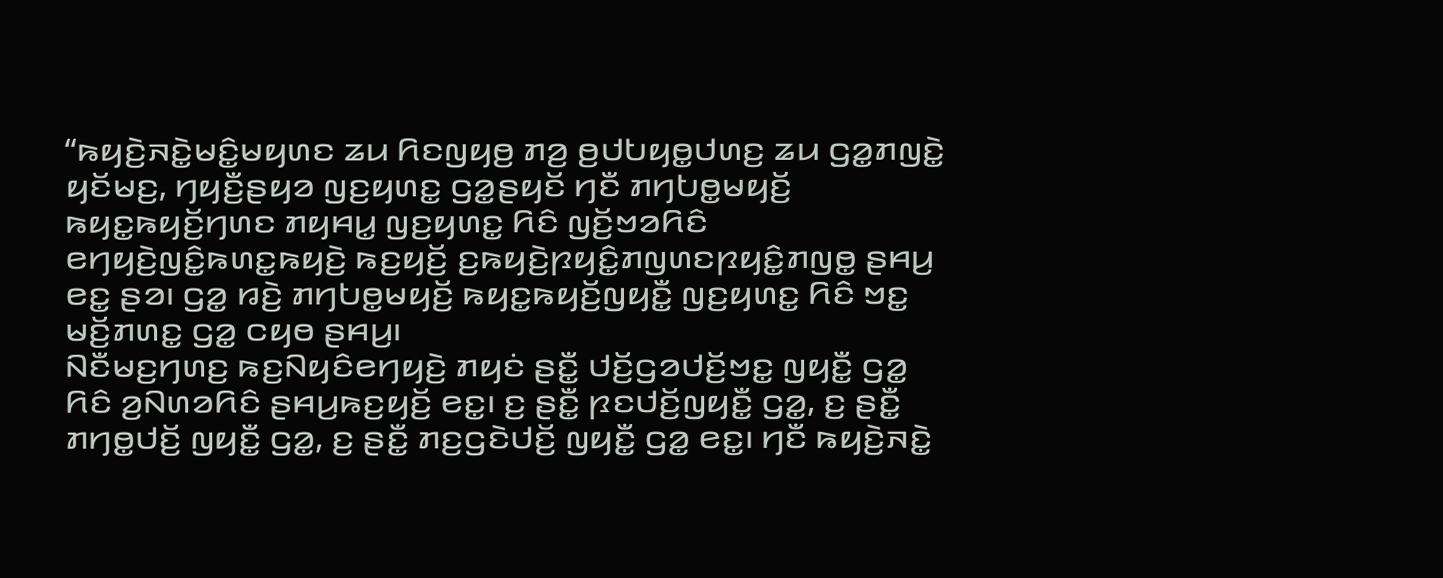“ꤒꤟꤢꤧ꤬ꤏꤢꤧ꤭ꤗꤢꤨ꤭ꤗꤟꤛꤢ ꤘꤣ ꤖꤢꤜꤟꤥ꤬ ꤊꤤ꤬ ꤥ꤬ꤓꤝꤟꤥ꤭ꤓꤛꤢ꤬ ꤘꤣ ꤞꤤ꤭ꤊꤜꤢꤧ꤭ ꤟꤢꤩꤗꤢ꤬, ꤚꤟꤢꤪ꤬ꤔꤟꤤ ꤜꤢ꤬ꤟꤛꤢ꤭ ꤞꤤ꤭ꤔꤟꤢꤩ ꤚꤢꤪ ꤊꤚꤝꤥ꤭ꤗꤟꤢꤩ꤬ ꤒꤟꤢ꤭ꤒꤟꤢꤩ꤬ꤚꤛꤢ ꤊꤟꤌꤣ꤭ ꤜꤢ꤬ꤟꤛꤢ꤭ ꤖꤢꤨ ꤜꤢꤩ꤬ꤠꤤꤖꤢꤨ ꤕꤚꤟꤢꤧ꤬ꤜꤢꤨ꤭ꤒꤛꤢ꤭ꤒꤟꤢꤧ꤬ ꤒꤢ꤬ꤟꤢꤩ꤬ ꤢ꤬ꤒꤟꤢꤧ꤬ꤐꤟꤢꤨ꤭ꤊꤜꤛꤢꤐꤟꤢꤨ꤭ꤊꤜꤥ꤭ ꤔꤌꤣ꤬ ꤕꤢ꤭ ꤔꤤ꤯ ꤞꤤ꤭ ꤙꤢꤧ꤬ ꤊꤚꤝꤥ꤭ꤗꤟꤢꤩ꤬ ꤒꤟꤢ꤭ꤒꤟꤢꤩ꤬ꤜꤟꤢꤪ꤭ ꤜꤢ꤬ꤟꤛꤢ꤭ ꤖꤢꤨ ꤠꤢ꤭ ꤗꤢꤩ꤬ꤊꤛꤢ꤭ ꤞꤤ꤭ ꤍꤟꤥ ꤔꤌꤣ꤬꤯
ꤡꤢꤪꤗꤢ꤬ꤚꤛꤢ꤬ ꤒꤢ꤬ꤡꤟꤢꤨꤕꤚꤟꤢꤧ꤬ ꤊꤟꤢꤦ ꤔꤢꤪ꤭ ꤓꤢꤩ꤬ꤞꤤꤓꤢꤩ꤬ꤠꤢ꤭ ꤜꤟꤢꤪ꤭ ꤞꤤ꤭ ꤖꤢꤨ ꤤ꤬ꤡꤛꤤꤖꤢꤨ ꤔꤌꤣ꤬ꤒꤢ꤬ꤟꤢꤩ꤬ ꤕꤢ꤭꤯ ꤢ꤬ ꤔꤢꤪ꤭ ꤐꤢꤓꤢꤩ꤬ꤜꤟꤢꤪ꤭ ꤞꤤ꤭, ꤢ꤬ ꤔꤢꤪ꤭ ꤊꤚꤥ꤭ꤓꤢꤩ꤬ ꤜꤟꤢꤪ꤭ ꤞꤤ꤭, ꤢ꤬ ꤔꤢꤪ꤭ ꤊꤢ꤬ꤞꤢꤧꤓꤢꤩ꤬ ꤜꤟꤢꤪ꤭ ꤞꤤ꤭ ꤕꤢ꤭꤯ ꤚꤢꤪ ꤒꤟꤢꤧ꤬ꤏꤢꤧ꤭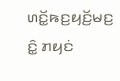ꤛꤢꤩ꤭ꤒꤢ꤬ꤟꤢꤩ꤬ꤗꤢ꤬ ꤢꤨ꤭ ꤊꤟꤢꤦ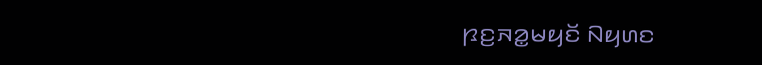ꤐꤢ꤬ꤏꤤ꤭ꤗꤟꤢꤩ ꤡꤟꤛꤢ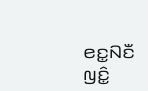ꤕꤢ꤭ꤡꤢꤪ ꤜꤢꤨ꤭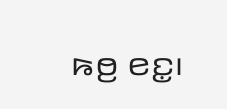ꤒꤥ꤬ ꤕꤢ꤭꤯